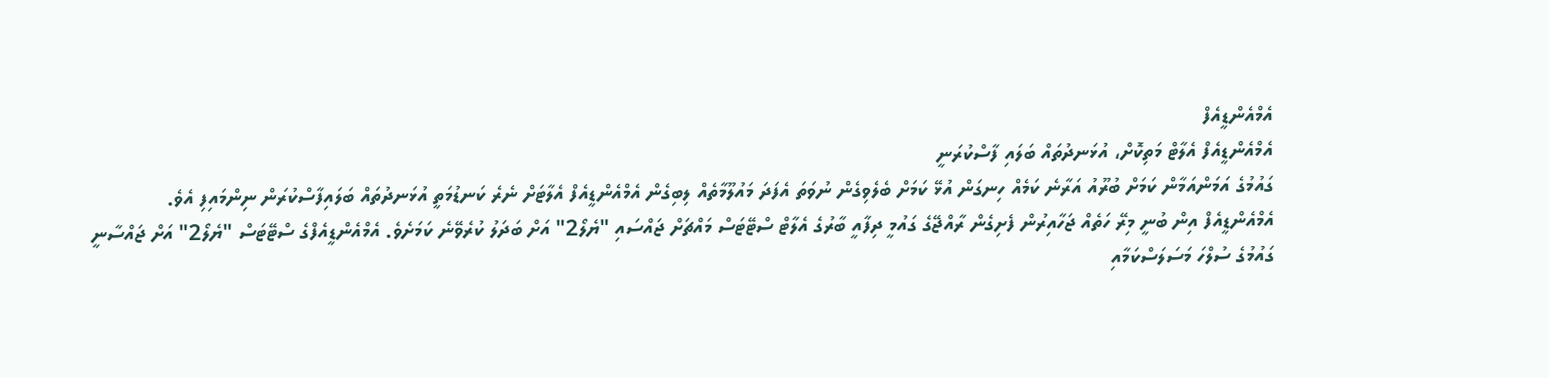އެމްއެންޑީއެފް
އެމްއެންޑީއެފް އެލާޓް މަތިކޮށް، އުޅަނދުތައް ބަލައި ފާސްކުރަނީ
ގައުމުގެ އަމަންއަމާން ކަމަށް ބުރޫއު އަރާނެ ކަމެއް ހިނގަން އުޅޭ ކަމަށް ބެލެވިގެން ނުވަތަ އެފަދަ މައުލޫމާތެއް ލިބިގެން އެމްއެންޑީއެފް އެލާޓަށް ނެރެ ކަނޑުމަތީ އުޅަނދުތައް ބަލައިފާސްކުރަން ނިންމައިފި އެވެ.
އެމްއެންޑީއެފް އިން ބުނީ މިރޭ ހަތެއް ޖަހާއިރުން ފެށިގެން ރާއްޖޭގެ ގައުމީ ދިފާއީ ބާރުގެ އެލާޓް ސްޓޭޓަސް މައްޗަށް ޖައްސައި "ޔެލޯ2" އަށް ބަދަލު ކުރެވޭނެ ކަމަށެވެ. އެމްއެންޑީއެފްގެ ސްޓޭޓަސް "ޔެލޯ2" އަށް ޖައްސާނީ ގައުމުގެ ސުލްހަ މަސަލަސްކަމާއި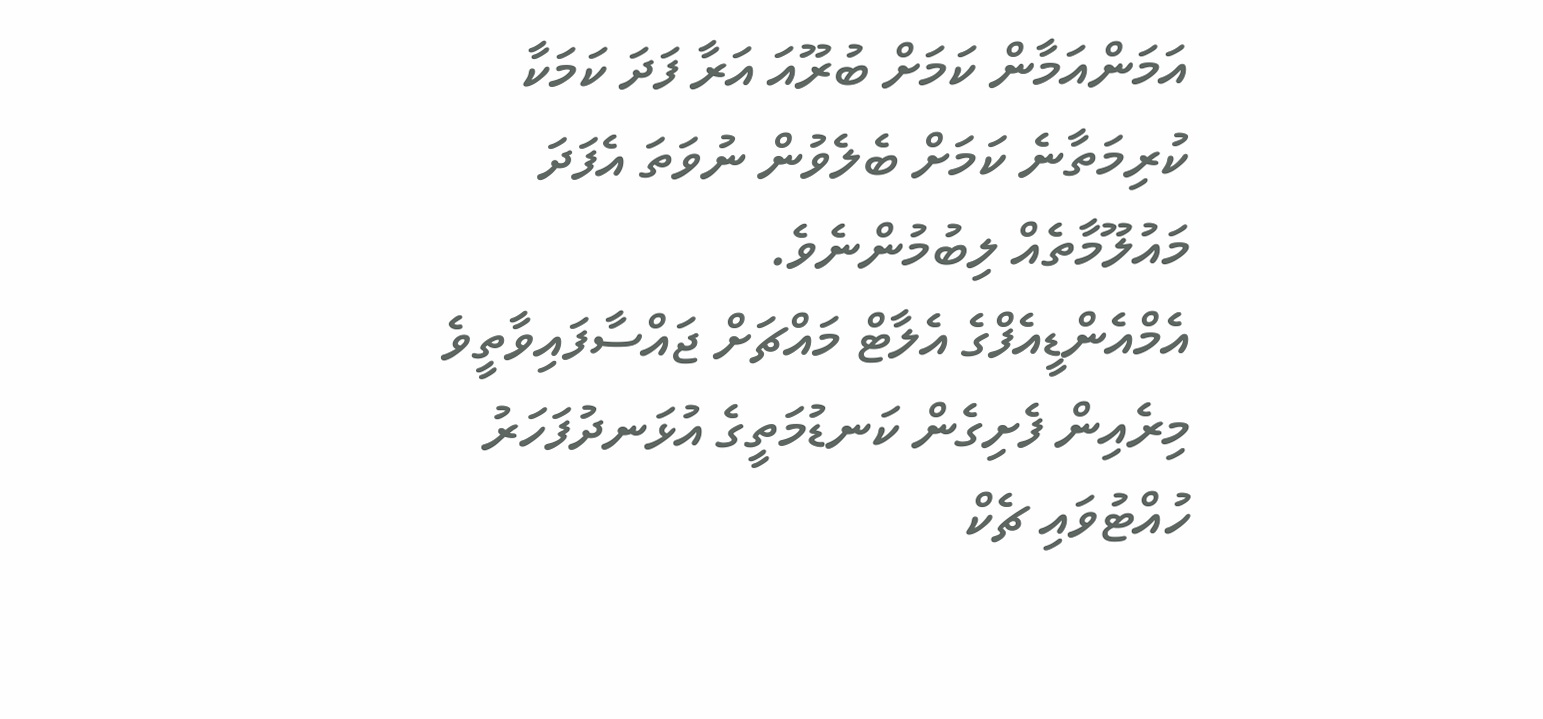އަމަންއަމާން ކަމަށް ބުރޫއަ އަރާ ފަދަ ކަމަކާ ކުރިމަތާނެ ކަމަށް ބެލެވުން ނުވަތަ އެފަދަ މައުލޫމާތެއް ލިބުމުންނެވެ.
އެމްއެންޑީއެފްގެ އެލާޓް މައްޗަށް ޖައްސާފައިވާތީވެ މިރެއިން ފެށިގެން ކަނޑުމަތީގެ އުޅަނދުފަހަރު ހުއްޓުވައި ޗެކް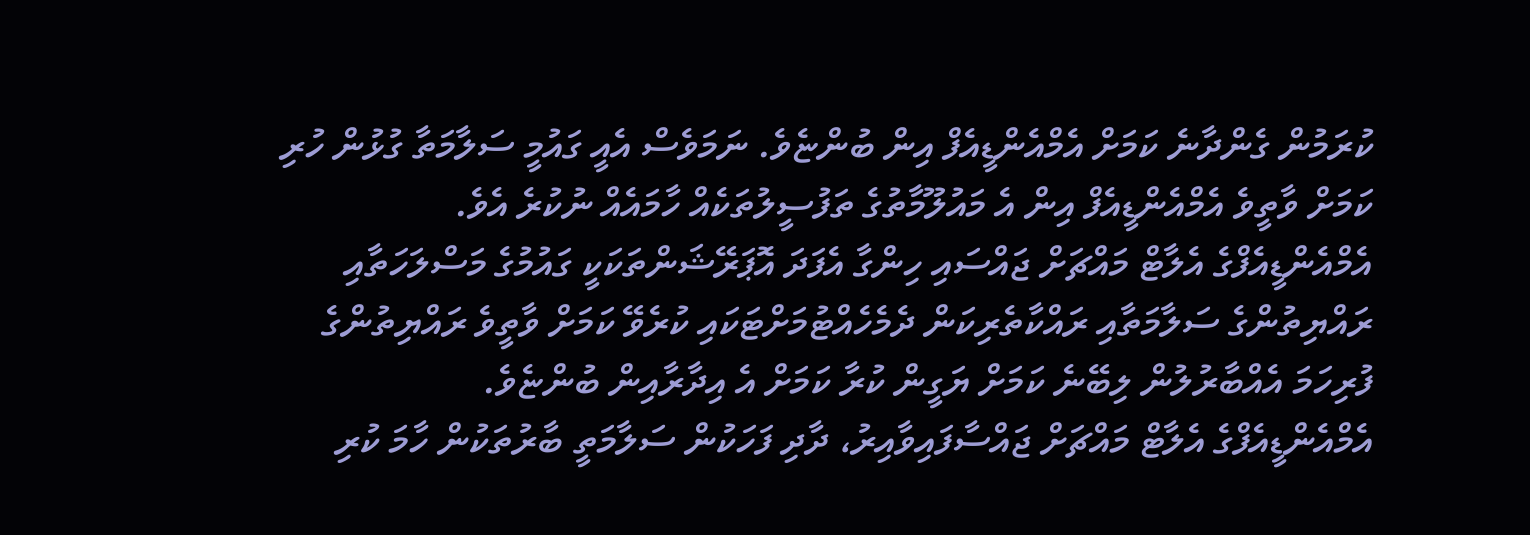ކުރަމުން ގެންދާނެ ކަމަށް އެމްއެންޑީއެފް އިން ބުންޏެވެ. ނަމަވެސް އެއީ ގައުމީ ސަލާމަތާ ގުޅުން ހުރި ކަމަށް ވާތީވެ އެމްއެންޑީއެފް އިން އެ މައުލޫމާތުގެ ތަފުސީލުތަކެއް ހާމައެއް ނުކުރެ އެވެ.
އެމްއެންޑީއެފްގެ އެލާޓް މައްޗަށް ޖައްސައި ހިންގާ އެފަދަ އޮޕަރޭޝަންތަކަކީ ގައުމުގެ މަސްލަހަތާއި ރައްޔިތުންގެ ސަލާމަތާއި ރައްކާތެރިކަން ދެމެހެއްޓުމަށްޓަކައި ކުރެވޭ ކަމަށް ވާތީވެ ރައްޔިތުންގެ ފުރިހަމަ އެއްބާރުލުން ލިބޭނެ ކަމަށް ޔަގީން ކުރާ ކަމަށް އެ އިދާރާއިން ބުންޏެވެ.
އެމްއެންޑީއެފްގެ އެލާޓް މައްޗަށް ޖައްސާފައިވާއިރު، ދާދި ފަހަކުން ސަލާމަތީ ބާރުތަކުން ހާމަ ކުރި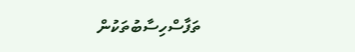ތަފާސްހިސާބުތަކުން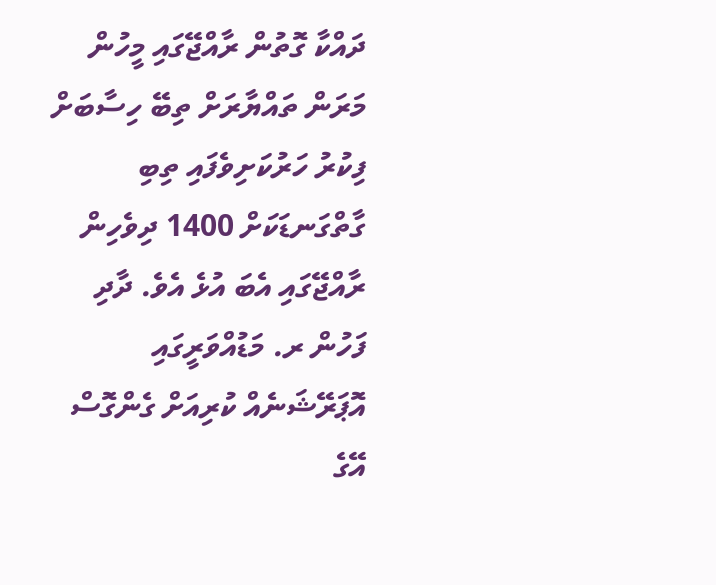ދައްކާ ގޮތުން ރާއްޖޭގައި މީހުން މަރަން ތައްޔާރަށް ތިބޭ ހިސާބަށް ފިކުރު ހަރުކަށިވެފައި ތިބި ގާތްގަނޑަކަށް 1400 ދިވެހިން ރާއްޖޭގައި އެބަ އުޅެ އެވެ. ދާދި ފަހުން ރ. މަޑުއްވަރީގައި އޮޕަރޭޝަނެއް ކުރިއަށް ގެންގޮސް އޭގެ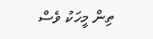ތިން މީހަކު ވެސް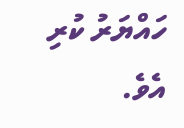ހައްޔަރު ކުރި އެވެ.